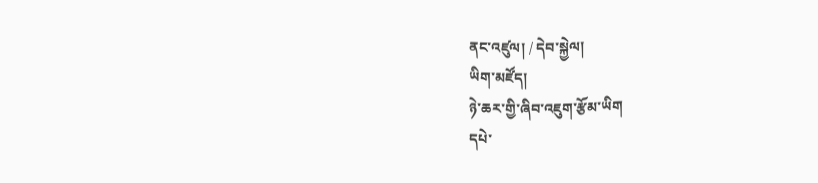ནང་འཛུལ། / དེབ་སྐྱེལ།
ཡིག་མཛོད།
ཉེ་ཆར་གྱི་ཞིབ་འཇུག་རྩོམ་ཡིག
དཔེ་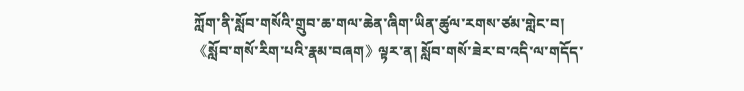ཀློག་ནི་སློབ་གསོའི་གྲུབ་ཆ་གལ་ཆེན་ཞིག་ཡིན་ཚུལ་རགས་ཙམ་གླེང་བ།
《སློབ་གསོ་རིག་པའི་རྣམ་བཞག》ལྟར་ན། སློབ་གསོ་ཟེར་བ་འདི་ལ་གདོད་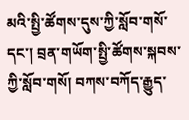མའི་སྤྱི་ཚོགས་དུས་ཀྱི་སློབ་གསོ་དང་། བྲན་གཡོག་སྤྱི་ཚོགས་སྐབས་ཀྱི་སློབ་གསོ། བཀས་བཀོད་རྒྱུད་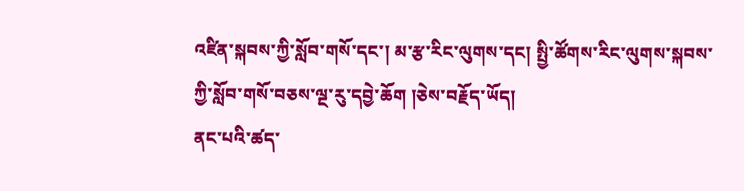འཛིན་སྐབས་ཀྱི་སློབ་གསོ་དང་། མ་རྩ་རིང་ལུགས་དང། སྤྱི་ཚོགས་རིང་ལུགས་སྐབས་ཀྱི་སློབ་གསོ་བཅས་ལྔ་རུ་དབྱེ་ཆོག །ཅེས་བརྗོད་ཡོད།
ནང་པའི་ཚད་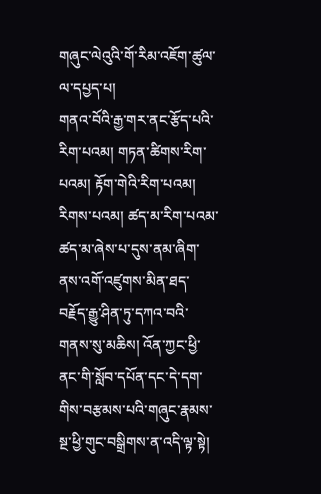གཞུང་ལེའུའི་གོ་རིམ་འཇོག་ཚུལ་ལ་དཔྱད་པ།
གནའ་བོའི་རྒྱ་གར་ནང་རྩོད་པའི་རིག་པའམ། གཏན་ཚིགས་རིག་པའམ། རྟོག་གེའི་རིག་པའམ། རིགས་པའམ། ཚད་མ་རིག་པའམ་ཚད་མ་ཞེས་པ་དུས་ནམ་ཞིག་ནས་འགོ་འཛུགས་མིན་ཐད་བརྗོད་རྒྱུ་ཤིན་ཏུ་དཀའ་བའི་གནས་སུ་མཆིས། འོན་ཀྱང་ཕྱི་ནང་གི་སློབ་དཔོན་དང་དེ་དག་གིས་བརྩམས་པའི་གཞུང་རྣམས་སྔ་ཕྱི་གུང་བསྒྲིགས་ན་འདི་ལྟ་སྟེ།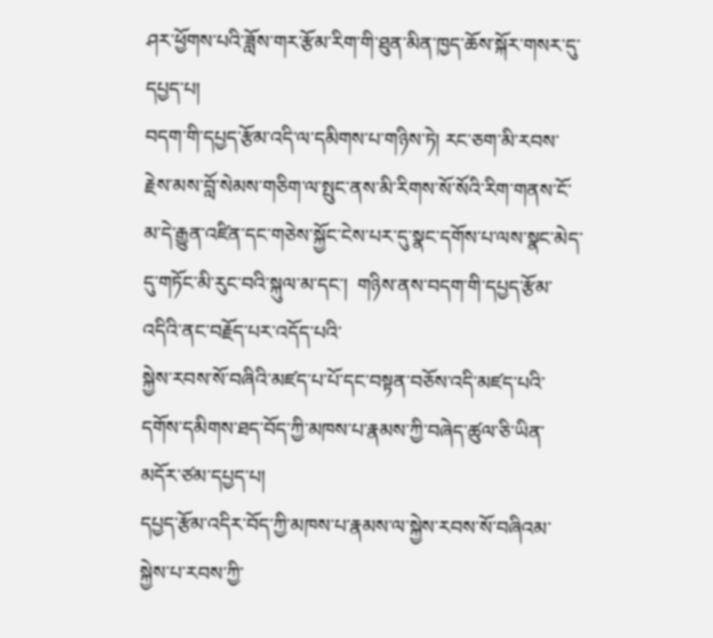ཤར་ཕྱོགས་པའི་ཟློས་གར་རྩོམ་རིག་གི་ཐུན་མིན་ཁྱད་ཆོས་སྐོར་གསར་དུ་དཔྱད་པ།
བདག་གི་དཔྱད་རྩོམ་འདི་ལ་དམིགས་པ་གཉིས་ཏེ། རང་ཅག་མི་རབས་རྗེས་མས་བློ་སེམས་གཅིག་ལ་སྤུང་ནས་མི་རིགས་སོ་སོའི་རིག་གནས་ངོ་མ་དེ་རྒྱུན་འཛིན་དང་གཅེས་སྐྱོང་ངེས་པར་དུ་སྣང་དགོས་པ་ལས་སྣང་མེད་དུ་གཏོང་མི་རུང་བའི་སྐུལ་མ་དང་།  གཉིས་ནས་བདག་གི་དཔྱད་རྩོམ་འདིའི་ནང་བརྗོད་པར་འདོད་པའི་
སྐྱེས་རབས་སོ་བཞིའི་མཛད་པ་པོ་དང་བསྟན་བཅོས་འདི་མཛད་པའི་དགོས་དམིགས་ཐད་བོད་ཀྱི་མཁས་པ་རྣམས་ཀྱི་བཞེད་ཚུལ་ཅི་ཡིན་མདོར་ཙམ་དཔྱད་པ།
དཔྱད་རྩོམ་འདིར་བོད་ཀྱི་མཁས་པ་རྣམས་ལ་སྐྱེས་རབས་སོ་བཞིའམ་སྐྱེས་པ་རབས་ཀྱི་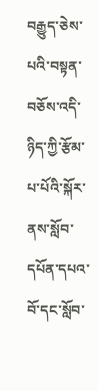བརྒྱུད་ཅེས་པའི་བསྟན་བཅོས་འདི་ཉིད་ཀྱི་རྩོམ་པ་པོའི་སྐོར་ནས་སློབ་དཔོན་དཔའ་བོ་དང་སློབ་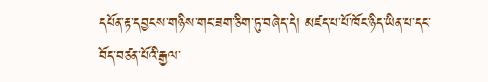དཔོན་རྟ་དབྱངས་གཉིས་གང་ཟག་ཅིག་ཏུ་བཞེད་དེ། མཛད་པ་པོ་ཁོང་ཉིད་ཡིན་པ་དང་
བོད་བཙན་པོའི་རྒྱལ་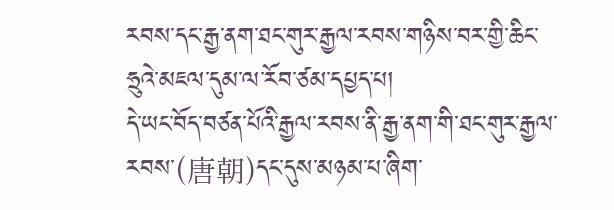རབས་དང་རྒྱ་ནག་ཐང་གུར་རྒྱལ་རབས་གཉིས་བར་གྱི་ཆིང་ཧྲུའེ་མཇལ་དུམ་ལ་རོབ་ཙམ་དཔྱད་པ།
དེ་ཡང་བོད་བཙན་པོའི་རྒྱལ་རབས་ནི་རྒྱ་ནག་གི་ཐང་གུར་རྒྱལ་རབས་(唐朝)དང་དུས་མཉམ་པ་ཞིག་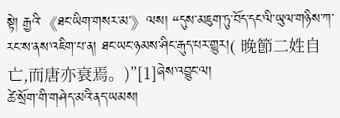སྟེ། རྒྱའི་《ཐང་ཡིག་གསར་མ་》ལས། “དུས་མཇུག་ཏུ་བོད་དང་ལི་ཡུལ་གཉིས་ཀ་རང་ས་ནས་འཇིག་པ་ན། ཐང་ཡང་ཉམས་ཤིང་རྒུད་པར་གྱུར།( 晚節二姓自亡,而唐亦衰焉。)”[1]ཞེས་འབྱུང་ལ།
ཚེ་སྲོག་གི་གཤེད་མའི་ནད་ཡམས།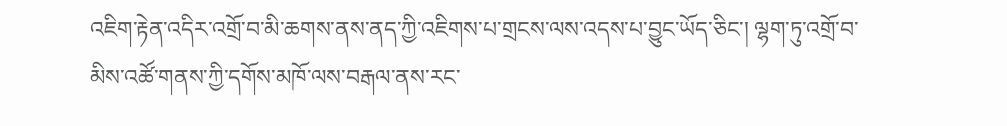འཇིག་རྟེན་འདིར་འགྲོ་བ་མི་ཆགས་ནས་ནད་ཀྱི་འཇིགས་པ་གྲངས་ལས་འདས་པ་བྱུང་ཡོད་ཅིང་། ལྷག་ཏུ་འགྲོ་བ་མིས་འཚོ་གནས་ཀྱི་དགོས་མཁོ་ལས་བརྒལ་ནས་རང་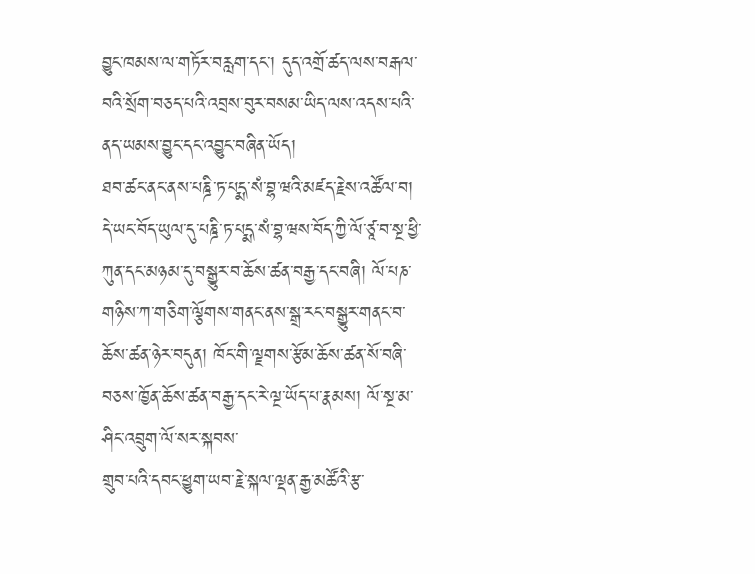བྱུང་ཁམས་ལ་གཏོར་བརླག་དང་། དུད་འགྲོ་ཚད་ལས་བརྒལ་བའི་སྲོག་བཅད་པའི་འབྲས་བུར་བསམ་ཡིད་ལས་འདས་པའི་ནད་ཡམས་བྱུང་དང་འབྱུང་བཞིན་ཡོད།
ཐབ་ཚང་ནང་ནས་པཎྜི་ཏ་པདྨ་སཾ་བྷ་ཝའི་མཛད་རྗེས་འཚོལ་བ།
དེ་ཡང་བོད་ཡུལ་དུ་པཎྜི་ཏ་པདྨ་སཾ་བྷ་ཝས་བོད་ཀྱི་ལོ་ཙཱ་བ་སྔ་ཕྱི་ཀུན་དང་མཉམ་དུ་བསྒྱུར་བ་ཆོས་ཚན་བརྒྱ་དང་བཞི། ལོ་པཎ་གཉིས་ཀ་གཅིག་ལྕོགས་གནང་ནས་སྒྲ་རང་བསྒྱུར་གནང་བ་ཆོས་ཚན་ཉེར་བདུན། ཁོང་གི་ལྗགས་རྩོམ་ཆོས་ཚན་སོ་བཞི་བཅས་ཁྱོན་ཆོས་ཚན་བརྒྱ་དང་རེ་ལྔ་ཡོད་པ་རྣམས། ལོ་སྔ་མ་ཤིང་འབྲུག་ལོ་སར་སྐབས་
གྲུབ་པའི་དབང་ཕྱུག་ཡབ་རྗེ་སྐལ་ལྡན་རྒྱ་མཚོའི་རྩ་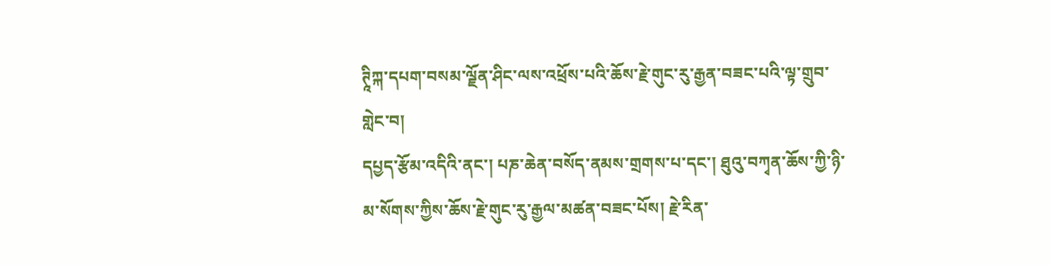ཊཱིཀྐ་དཔག་བསམ་ལྗོན་ཤིང་ལས་འཕྲོས་པའི་ཆོས་རྗེ་གུང་རུ་རྒྱན་བཟང་པའི་ལྟ་གྲུབ་གླེང་བ།
དཔྱད་རྩོམ་འདིའི་ནང་། པཎ་ཆེན་བསོད་ནམས་གྲགས་པ་དང་། ཐུའུ་བཀྭན་ཆོས་ཀྱི་ཉི་མ་སོགས་ཀྱིས་ཆོས་རྗེ་གུང་རུ་རྒྱལ་མཚན་བཟང་པོས། རྗེ་རིན་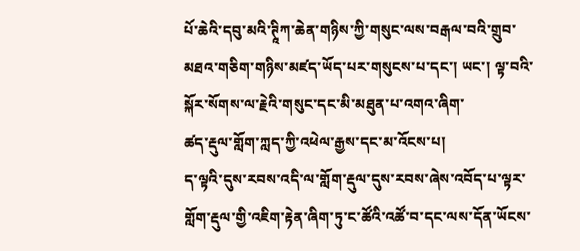པོ་ཆེའི་དབུ་མའི་ཊཱིཀ་ཆེན་གཉིས་ཀྱི་གསུང་ལས་བརྒལ་བའི་གྲུབ་མཐའ་གཅིག་གཉིས་མཛད་ཡོད་པར་གསུངས་པ་དང་། ཡང་། ལྟ་བའི་སྐོར་སོགས་ལ་རྗེའི་གསུང་དང་མི་མཐུན་པ་འགའ་ཞིག་
ཚད་རྡུལ་གློག་ཀླད་ཀྱི་འཕེལ་རྒྱས་དང་མ་འོངས་པ།
ད་ལྟའི་དུས་རབས་འདི་ལ་གློག་རྡུལ་དུས་རབས་ཞེས་འབོད་པ་ལྟར་གློག་རྡུལ་གྱི་འཇིག་རྟེན་ཞིག་ཏུ་ང་ཚོའི་འཚོ་བ་དང་ལས་དོན་ཡོངས་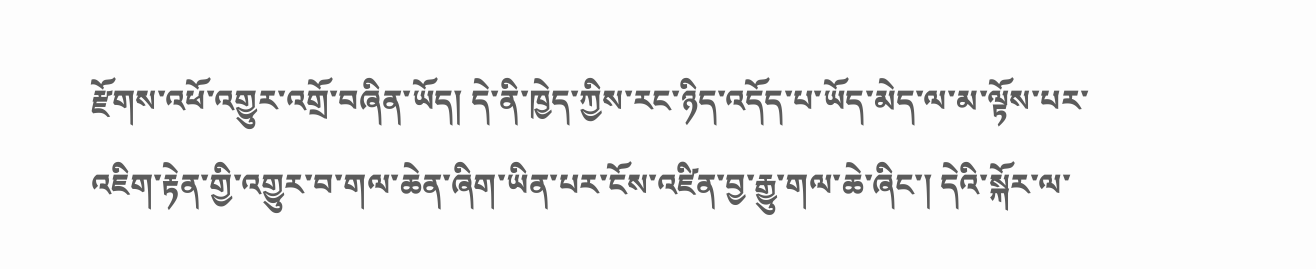རྫོགས་འཕོ་འགྱུར་འགྲོ་བཞིན་ཡོད། དེ་ནི་ཁྱེད་ཀྱིས་རང་ཉིད་འདོད་པ་ཡོད་མེད་ལ་མ་ལྟོས་པར་འཇིག་རྟེན་གྱི་འགྱུར་བ་གལ་ཆེན་ཞིག་ཡིན་པར་ངོས་འཛིན་བྱ་རྒྱུ་གལ་ཆེ་ཞིང་། དེའི་སྐོར་ལ་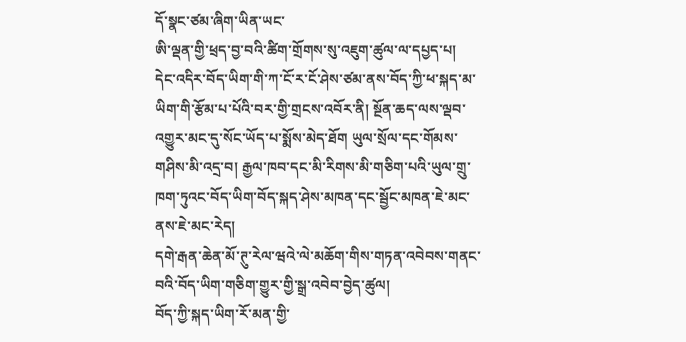དོ་སྣང་ཙམ་ཞིག་ཡིན་ཡང་
ཨི་ལྡན་གྱི་ཕྲད་བྱ་བའི་ཚིག་གྲོགས་སུ་འཇུག་ཚུལ་ལ་དཔྱད་པ།
དེང་འདིར་བོད་ཡིག་གི་ཀ་ངོ་ར་ངོ་ཤེས་ཙམ་ནས་བོད་ཀྱི་ཕ་སྐད་མ་ཡིག་གི་རྩོམ་པ་པོའི་བར་གྱི་གྲངས་འབོར་ནི། སྔོན་ཆད་ལས་ལྡབ་འགྱུར་མང་དུ་སོང་ཡོད་པ་སྨོས་མེད་ཐོག ཡུལ་སྲོལ་དང་གོམས་གཤིས་མི་འདྲ་བ། རྒྱལ་ཁབ་དང་མི་རིགས་མི་གཅིག་པའི་ཡུལ་གྲུ་ཁག་ཏུའང་བོད་ཡིག་བོད་སྐད་ཤེས་མཁན་དང་སྦྱོང་མཁན་ཇེ་མང་ནས་ཇེ་མང་རེད།
དགེ་རྒན་ཆེན་མོ་ཊུ་རེལ་ཝའེ་ལེ་མཆོག་གིས་གཏན་འབེབས་གནང་བའི་བོད་ཡིག་གཅིག་གྱུར་གྱི་སྒྲ་འབེབ་བྱེད་ཚུལ།
བོད་ཀྱི་སྐད་ཡིག་རོ་མན་གྱི་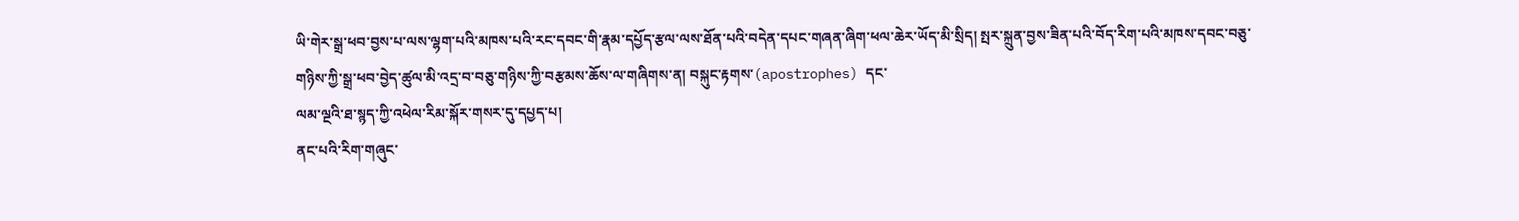ཡི་གེར་སྒྲ་ཕབ་བྱས་པ་ལས་ལྷག་པའི་མཁས་པའི་རང་དབང་གི་རྣམ་དཔྱོད་རྩལ་ལས་ཐོན་པའི་བདེན་དཔང་གཞན་ཞིག་ཕལ་ཆེར་ཡོད་མི་སྲིད། སྤར་སྐྲུན་བྱས་ཟིན་པའི་བོད་རིག་པའི་མཁས་དབང་བཅུ་གཉིས་ཀྱི་སྒྲ་ཕབ་བྱེད་ཚུལ་མི་འདྲ་བ་བཅུ་གཉིས་ཀྱི་བརྩམས་ཆོས་ལ་གཞིགས་ན། བསྐུང་རྟགས་(apostrophes) དང་
ལམ་ལྔའི་ཐ་སྙད་ཀྱི་འཕེལ་རིམ་སྐོར་གསར་དུ་དཔྱད་པ།
ནང་པའི་རིག་གཞུང་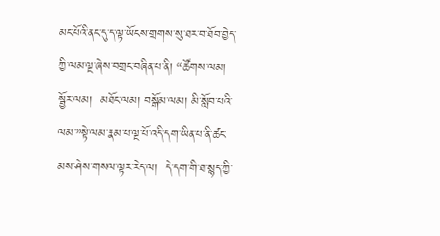མང་པོའི་ནང་དུ་ད་ལྟ་ཡོངས་གྲགས་སུ་ཐར་བ་ཐོབ་བྱེད་ཀྱི་ལམ་ལྔ་ཞེས་བགྲང་བཞིན་པ་ནི། “ཚོགས་ལམ། སྦྱོར་ལམ།  མཐོང་ལམ། བསྒོམ་ལམ། མི་སློབ་པའི་ལམ་”སྟེ་ལམ་རྣམ་པ་ལྔ་པོ་འདི་དག་ཡིན་པ་ནི་ཚང་མས་ཤེས་གསལ་ལྟར་རེད་ལ།  དེ་དག་གི་ཐ་སྙད་ཀྱི་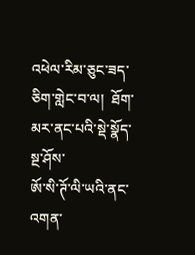འཕེལ་རིམ་ཅུང་ཟད་ཅིག་གླེང་བ་ལ།  ཐོག་མར་ནང་པའི་སྡེ་སྣོད་སྔ་ཤོས་
ཨོ་སི་ཊོ་ལི་ཡའི་ནང་འགན་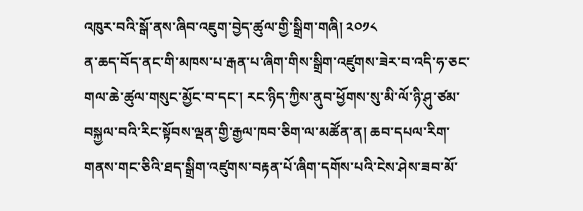འཁུར་བའི་སྒོ་ནས་ཞིབ་འཇུག་བྱེད་ཚུལ་གྱི་སྒྲིག་གཞི། ༢༠༡༨
ན་ཆད་བོད་ནང་གི་མཁས་པ་རྒན་པ་ཞིག་གིས་སྒྲིག་འཛུགས་ཟེར་བ་འདི་ཧ་ཅང་གལ་ཆེ་ཚུལ་གསུང་མྱོང་བ་དང་། རང་ཉིད་ཀྱིས་ནུབ་ཕྱོགས་སུ་མི་ལོ་ཉི་ཤུ་ཙམ་བསྐྱལ་བའི་རིང་སྟོབས་ལྡན་གྱི་རྒྱལ་ཁབ་ཅིག་ལ་མཚོན་ན། ཆབ་དཔལ་རིག་གནས་གང་ཅིའི་ཐད་སྒྲིག་འཛུགས་བརྟན་པོ་ཞིག་དགོས་པའི་ངེས་ཤེས་ཟབ་མོ་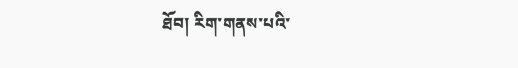ཐོབ། རིག་གནས་པའི་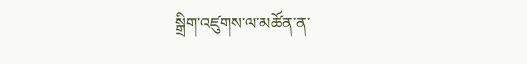སྒྲིག་འཛུགས་ལ་མཚོན་ན་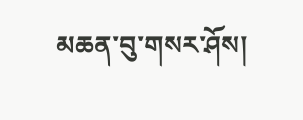མཆན་བུ་གསར་ཤོས།